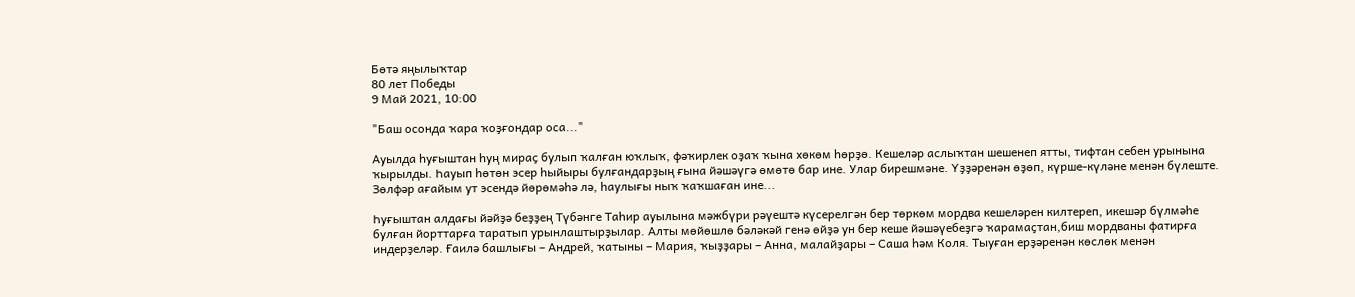Бөтә яңылыҡтар
80 лет Победы
9 Май 2021, 10:00

"Баш осонда ҡара ҡоҙғондар оса..."

Ауылда һуғыштан һуң мираҫ булып ҡалған юҡлыҡ, фәҡирлек оҙаҡ ҡына хөкөм һөрҙө. Кешеләр аслыҡтан шешенеп ятты, тифтан себен урынына ҡырылды. Һауып һөтөн эсер һыйыры булғандарҙың ғына йәшәүгә өмөтө бар ине. Улар бирешмәне. Үҙҙәренән өҙөп, күрше-күләне менән бүлеште. Зөлфәр ағайым ут эсендә йөрөмәһә лә, һаулығы ныҡ ҡаҡшаған ине...

Һуғыштан алдағы йәйҙә беҙҙең Түбәнге Таһир ауылына мәжбүри рәүештә күсерелгән бер төркөм мордва кешеләрен килтереп, икешәр бүлмәһе булған йорттарға таратып урынлаштырҙылар. Алты мөйөшлө бәләкәй генә өйҙә ун бер кеше йәшәүебеҙгә ҡарамаҫтан,биш мордваны фатирға индерҙеләр. Ғаилә башлығы – Андрей, ҡатыны – Мария, ҡыҙҙары – Анна, малайҙары – Саша һәм Коля. Тыуған ерҙәренән көслөк менән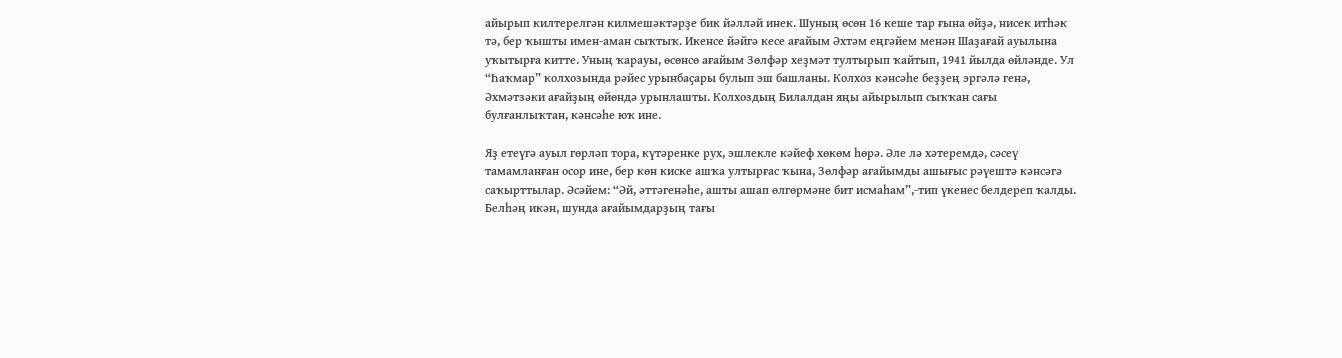айырып килтерелгән килмешәктәрҙе бик йәлләй инек. Шуның өсөн 16 кеше тар ғына өйҙә, нисек итһәк тә, бер ҡышты имен-аман сыҡтыҡ. Икенсе йәйгә кесе ағайым Әхтәм еңгәйем менән Шаҙағай ауылына уҡытырға китте. Уның ҡарауы, өсөнсө ағайым Зөлфәр хеҙмәт тултырып ҡайтып, 1941 йылда өйләнде. Ул “Һаҡмар” колхозында рәйес урынбаҫары булып эш башланы. Колхоз кәнсәһе беҙҙең эргәлә генә, Әхмәтзәки ағайҙың өйөндә урынлашты. Колхоздың Билалдан яңы айырылып сыҡҡан сағы булғанлыҡтан, кәнсәһе юҡ ине.

Яҙ етеүгә ауыл гөрләп тора, күтәренке рух, эшлекле кәйеф хөкөм һөрә. Әле лә хәтеремдә, сәсеү тамамланған осор ине, бер көн киске ашҡа ултырғас ҡына, Зөлфәр ағайымды ашығыс рәүештә кәнсәгә саҡырттылар. Әсәйем: “Әй, әттәгенәһе, ашты ашап өлгөрмәне бит исмаһам”,-тип үкенес белдереп ҡалды. Белһәң икән, шунда ағайымдарҙың тағы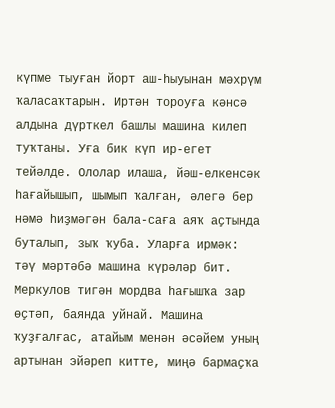күпме тыуған йорт аш-һыуынан мәхрүм ҡаласаҡтарын. Иртән тороуға кәнсә алдына дүрткел башлы машина килеп туҡтаны. Уға бик күп ир-егет тейәлде. Ололар илаша, йәш-елкенсәк һағайышып, шымып ҡалған, әлегә бер нәмә һиҙмәгән бала-саға аяҡ аҫтында буталып, зыҡ ҡуба. Уларға ирмәк: тәү мәртәбә машина күрәләр бит. Меркулов тигән мордва һағышҡа зар өҫтәп, баянда уйнай. Машина ҡуҙғалғас, атайым менән әсәйем уның артынан эйәреп китте, миңә бармаҫҡа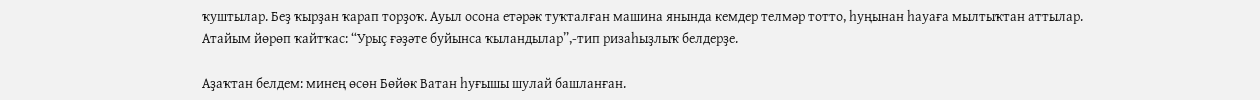ҡуштылар. Беҙ ҡырҙан ҡарап торҙоҡ. Ауыл осона етәрәк туҡталған машина янында кемдер телмәр тотто, һуңынан һауаға мылтыҡтан аттылар. Атайым йөрөп ҡайтҡас: “Урыҫ ғәҙәте буйынса ҡыландылар”,-тип ризаһыҙлыҡ белдерҙе.

Аҙаҡтан белдем: минең өсөн Бөйөк Ватан һуғышы шулай башланған.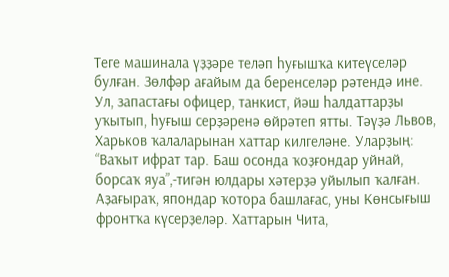Теге машинала үҙҙәре теләп һуғышҡа китеүселәр булған. Зөлфәр ағайым да беренселәр рәтендә ине. Ул, запастағы офицер, танкист, йәш һалдаттарҙы уҡытып, һуғыш серҙәренә өйрәтеп ятты. Тәүҙә Львов, Харьков ҡалаларынан хаттар килгеләне. Уларҙың: “Ваҡыт ифрат тар. Баш осонда ҡоҙғондар уйнай, борсаҡ яуа”,-тигән юлдары хәтерҙә уйылып ҡалған. Аҙағыраҡ, япондар ҡотора башлағас, уны Көнсығыш фронтҡа күсерҙеләр. Хаттарын Чита,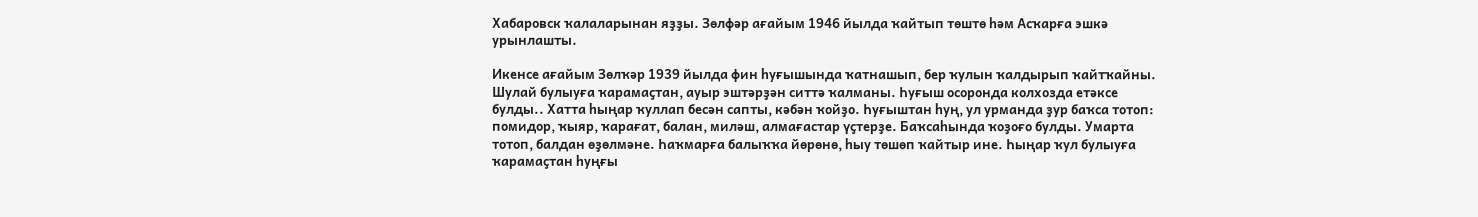Хабаровск ҡалаларынан яҙҙы. Зөлфәр ағайым 1946 йылда ҡайтып төштө һәм Асҡарға эшкә урынлашты.

Икенсе ағайым Зөлҡәр 1939 йылда фин һуғышында ҡатнашып, бер ҡулын ҡалдырып ҡайтҡайны. Шулай булыуға ҡарамаҫтан, ауыр эштәрҙән ситтә ҡалманы. Һуғыш осоронда колхозда етәксе булды.. Хатта һыңар ҡуллап бесән сапты, кәбән ҡойҙо. Һуғыштан һуң, ул урманда ҙур баҡса тотоп: помидор, ҡыяр, ҡарағат, балан, миләш, алмағастар үҫтерҙе. Баҡсаһында ҡоҙоғо булды. Умарта тотоп, балдан өҙөлмәне. Һаҡмарға балыҡҡа йөрөнө, һыу төшөп ҡайтыр ине. Һыңар ҡул булыуға ҡарамаҫтан һуңғы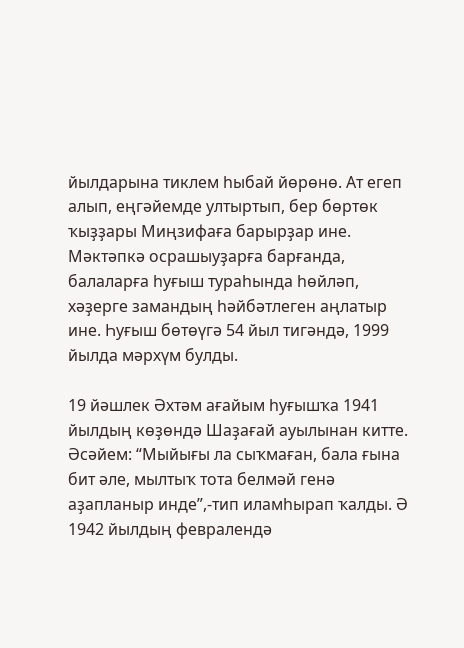йылдарына тиклем һыбай йөрөнө. Ат егеп алып, еңгәйемде ултыртып, бер бөртөк ҡыҙҙары Миңзифаға барырҙар ине. Мәктәпкә осрашыуҙарға барғанда, балаларға һуғыш тураһында һөйләп, хәҙерге замандың һәйбәтлеген аңлатыр ине. Һуғыш бөтөүгә 54 йыл тигәндә, 1999 йылда мәрхүм булды.

19 йәшлек Әхтәм ағайым һуғышҡа 1941 йылдың көҙөндә Шаҙағай ауылынан китте. Әсәйем: “Мыйығы ла сыҡмаған, бала ғына бит әле, мылтыҡ тота белмәй генә аҙапланыр инде”,-тип иламһырап ҡалды. Ә 1942 йылдың февралендә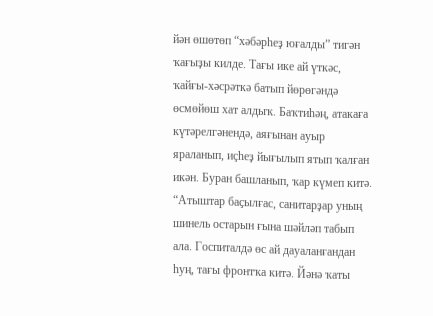йән өшөтөп “хәбәрһеҙ юғалды” тигән ҡағыҙы килде. Тағы ике ай үткәс, ҡайғы-хәсрәткә батып йөрөгәндә өсмөйөш хат алдыҡ. Баҡтиһәң, атакаға күтәрелгәнендә, аяғынан ауыр яраланып, иҫһеҙ йығылып ятып ҡалған икән. Буран башланып, ҡар күмеп китә. “Атыштар баҫылғас, санитарҙар уның шинель остарын ғына шәйләп табып ала. Госпиталдә өс ай дауаланғандан һуң, тағы фронтҡа китә. Йәнә ҡаты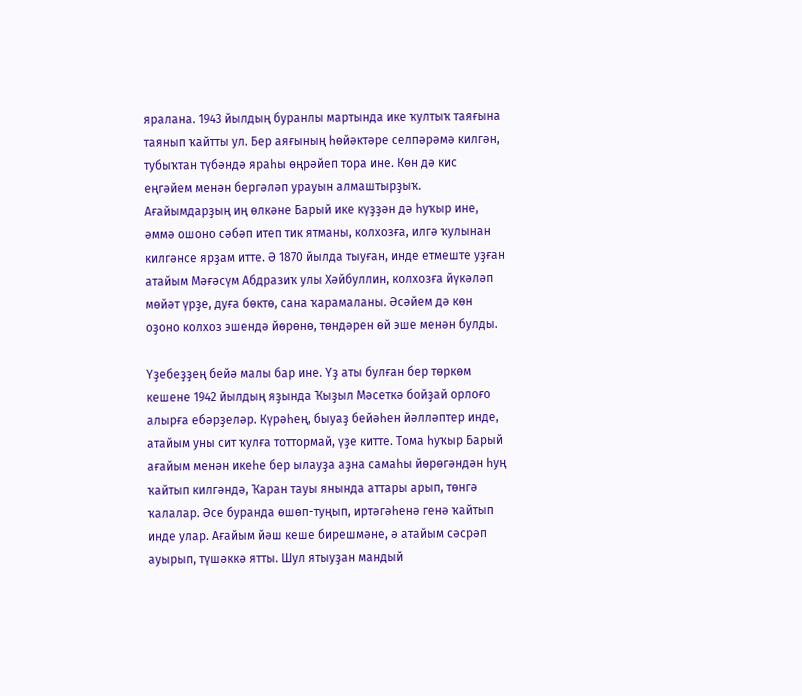яралана. 1943 йылдың буранлы мартында ике ҡултыҡ таяғына таянып ҡайтты ул. Бер аяғының һөйәктәре селпәрәмә килгән, тубыҡтан түбәндә яраһы өңрәйеп тора ине. Көн дә кис еңгәйем менән бергәләп урауын алмаштырҙыҡ. Ағайымдарҙың иң өлкәне Барый ике күҙҙән дә һуҡыр ине, әммә ошоно сәбәп итеп тик ятманы, колхозға, илгә ҡулынан килгәнсе ярҙам итте. Ә 1870 йылда тыуған, инде етмеште уҙған атайым Мәғәсүм Абдразиҡ улы Хәйбуллин, колхозға йүкәләп мөйәт үрҙе, дуға бөктө, сана ҡарамаланы. Әсәйем дә көн оҙоно колхоз эшендә йөрөнө, төндәрен өй эше менән булды.

Үҙебеҙҙең бейә малы бар ине. Үҙ аты булған бер төркөм кешене 1942 йылдың яҙында Ҡыҙыл Мәсеткә бойҙай орлоғо алырға ебәрҙеләр. Күрәһең, быуаҙ бейәһен йәлләптер инде, атайым уны сит ҡулға тоттормай, үҙе китте. Тома һуҡыр Барый ағайым менән икеһе бер ылауҙа аҙна самаһы йөрөгәндән һуң ҡайтып килгәндә, Ҡаран тауы янында аттары арып, төнгә ҡалалар. Әсе буранда өшөп-туңып, иртәгәһенә генә ҡайтып инде улар. Ағайым йәш кеше бирешмәне, ә атайым сәсрәп ауырып, түшәккә ятты. Шул ятыуҙан мандый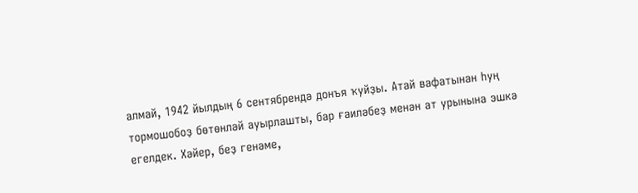алмай, 1942 йылдың 6 сентябрендә донъя ҡуйҙы. Атай вафатынан һуң тормошобоҙ бөтөнләй ауырлашты, бар ғаиләбеҙ менән ат урынына эшкә егелдек. Хәйер, беҙ генәме,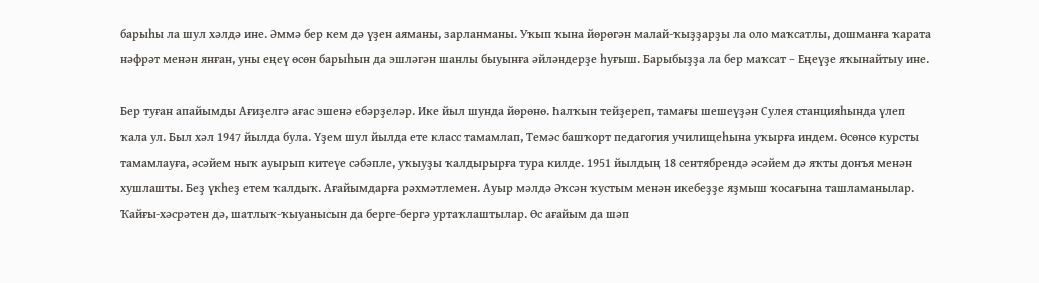барыһы ла шул хәлдә ине. Әммә бер кем дә үҙен аяманы, зарланманы. Уҡып ҡына йөрөгән малай-ҡыҙҙарҙы ла оло маҡсатлы, дошманға ҡарата нәфрәт менән янған, уны еңеү өсөн барыһын да эшләгән шанлы быуынға әйләндерҙе һуғыш. Барыбыҙҙа ла бер маҡсат – Еңеүҙе яҡынайтыу ине.

Бер туған апайымды Ағиҙелгә ағас эшенә ебәрҙеләр. Ике йыл шунда йөрөнө. Һалҡын тейҙереп, тамағы шешеүҙән Сулея станцияһында үлеп ҡала ул. Был хәл 1947 йылда була. Үҙем шул йылда ете класс тамамлап, Темәс башҡорт педагогия училищеһына уҡырға индем. Өсөнсө курсты тамамлауға, әсәйем ныҡ ауырып китеүе сәбәпле, уҡыуҙы ҡалдырырға тура килде. 1951 йылдың 18 сентябрендә әсәйем дә яҡты донъя менән хушлашты. Беҙ үкһеҙ етем ҡалдыҡ. Ағайымдарға рәхмәтлемен. Ауыр мәлдә Әҡсән ҡустым менән икебеҙҙе яҙмыш ҡосағына ташламанылар. Ҡайғы-хәсрәтен дә, шатлыҡ-ҡыуанысын да берге-бергә уртаҡлаштылар. Өс ағайым да шәп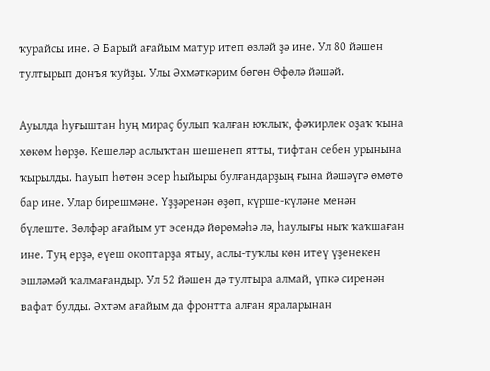ҡурайсы ине. Ә Барый ағайым матур итеп өзләй ҙә ине. Ул 80 йәшен тултырып донъя ҡуйҙы. Улы Әхмәткәрим бөгөн Өфөлә йәшәй.

Ауылда һуғыштан һуң мираҫ булып ҡалған юҡлыҡ, фәҡирлек оҙаҡ ҡына хөкөм һөрҙө. Кешеләр аслыҡтан шешенеп ятты, тифтан себен урынына ҡырылды. Һауып һөтөн эсер һыйыры булғандарҙың ғына йәшәүгә өмөтө бар ине. Улар бирешмәне. Үҙҙәренән өҙөп, күрше-күләне менән бүлеште. Зөлфәр ағайым ут эсендә йөрөмәһә лә, һаулығы ныҡ ҡаҡшаған ине. Туң ерҙә, еүеш окоптарҙа ятыу, аслы-туҡлы көн итеү үҙенекен эшләмәй ҡалмағандыр. Ул 52 йәшен дә тултыра алмай, үпкә сиренән вафат булды. Әхтәм ағайым да фронтта алған яраларынан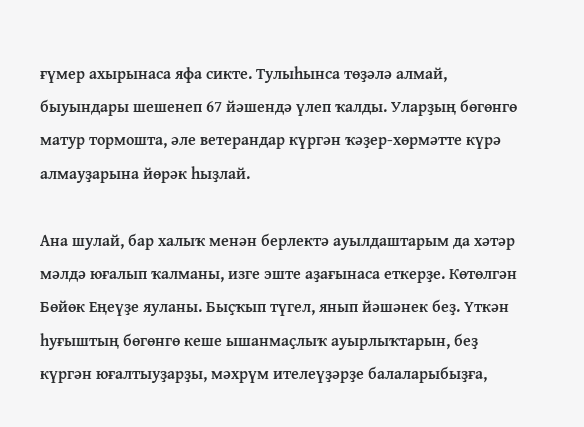ғүмер ахырынаса яфа сикте. Тулыһынса төҙәлә алмай, быуындары шешенеп 67 йәшендә үлеп ҡалды. Уларҙың бөгөнгө матур тормошта, әле ветерандар күргән ҡәҙер-хөрмәтте күрә алмауҙарына йөрәк һыҙлай.

Ана шулай, бар халыҡ менән берлектә ауылдаштарым да хәтәр мәлдә юғалып ҡалманы, изге эште аҙағынаса еткерҙе. Көтөлгән Бөйөк Еңеүҙе яуланы. Быҫҡып түгел, янып йәшәнек беҙ. Үткән һуғыштың бөгөнгө кеше ышанмаҫлыҡ ауырлыҡтарын, беҙ күргән юғалтыуҙарҙы, мәхрүм ителеүҙәрҙе балаларыбыҙға,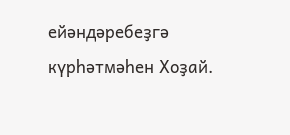ейәндәребеҙгә күрһәтмәһен Хоҙай.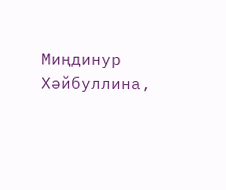Миңдинур Хәйбуллина,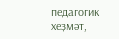педагогик хеҙмәт,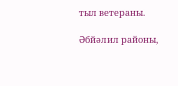тыл ветераны.

Әбйәлил районы,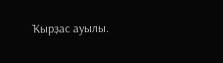Ҡырҙас ауылы.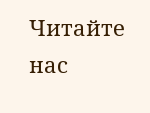Читайте нас